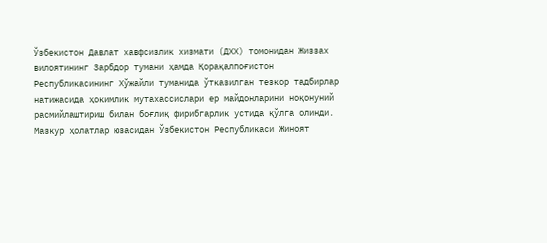Ўзбекистон Давлат хавфсизлик хизмати (ДХХ) томонидан Жиззах вилоятининг Зарбдор тумани ҳамда Қорақалпоғистон Республикасининг Хўжайли туманида ўтказилган тезкор тадбирлар натижасида ҳокимлик мутахассислари ер майдонларини ноқонуний расмийлаштириш билан боғлиқ фирибгарлик устида қўлга олинди. Мазкур ҳолатлар юзасидан Ўзбекистон Республикаси Жиноят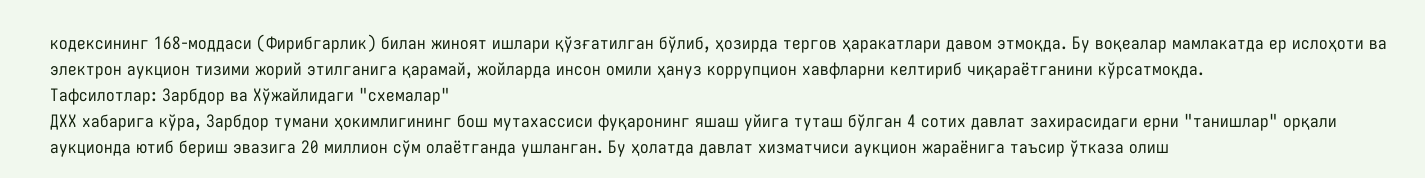кодексининг 168-моддаси (Фирибгарлик) билан жиноят ишлари қўзғатилган бўлиб, ҳозирда тергов ҳаракатлари давом этмоқда. Бу воқеалар мамлакатда ер ислоҳоти ва электрон аукцион тизими жорий этилганига қарамай, жойларда инсон омили ҳануз коррупцион хавфларни келтириб чиқараётганини кўрсатмоқда.
Тафсилотлар: Зарбдор ва Хўжайлидаги "схемалар"
ДХХ хабарига кўра, Зарбдор тумани ҳокимлигининг бош мутахассиси фуқаронинг яшаш уйига туташ бўлган 4 сотих давлат захирасидаги ерни "танишлар" орқали аукционда ютиб бериш эвазига 20 миллион сўм олаётганда ушланган. Бу ҳолатда давлат хизматчиси аукцион жараёнига таъсир ўтказа олиш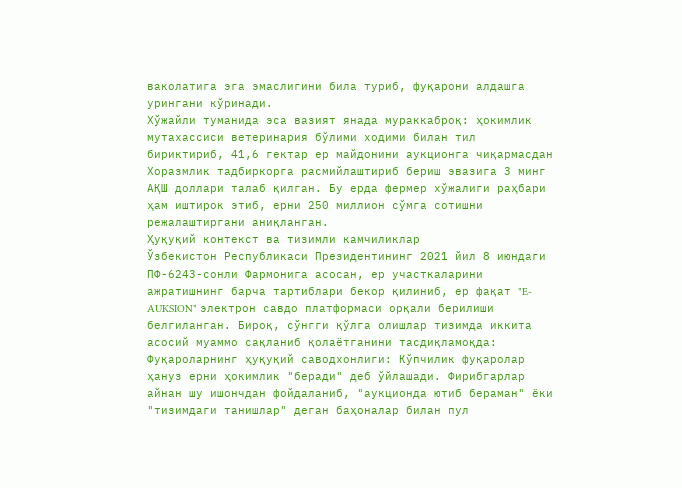ваколатига эга эмаслигини била туриб, фуқарони алдашга урингани кўринади.
Хўжайли туманида эса вазият янада мураккаброқ: ҳокимлик мутахассиси ветеринария бўлими ходими билан тил бириктириб, 41,6 гектар ер майдонини аукционга чиқармасдан Хоразмлик тадбиркорга расмийлаштириб бериш эвазига 3 минг АҚШ доллари талаб қилган. Бу ерда фермер хўжалиги раҳбари ҳам иштирок этиб, ерни 250 миллион сўмга сотишни режалаштиргани аниқланган.
Ҳуқуқий контекст ва тизимли камчиликлар
Ўзбекистон Республикаси Президентининг 2021 йил 8 июндаги ПФ-6243-сонли Фармонига асосан, ер участкаларини ажратишнинг барча тартиблари бекор қилиниб, ер фақат "E-AUKSION" электрон савдо платформаси орқали берилиши белгиланган. Бироқ, сўнгги қўлга олишлар тизимда иккита асосий муаммо сақланиб қолаётганини тасдиқламоқда:
Фуқароларнинг ҳуқуқий саводхонлиги: Кўпчилик фуқаролар ҳануз ерни ҳокимлик "беради" деб ўйлашади. Фирибгарлар айнан шу ишончдан фойдаланиб, "аукционда ютиб бераман" ёки "тизимдаги танишлар" деган баҳоналар билан пул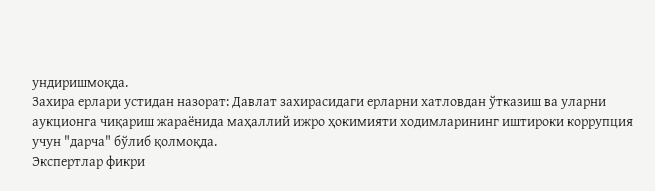ундиришмоқда.
Захира ерлари устидан назорат: Давлат захирасидаги ерларни хатловдан ўтказиш ва уларни аукционга чиқариш жараёнида маҳаллий ижро ҳокимияти ходимларининг иштироки коррупция учун "дарча" бўлиб қолмоқда.
Экспертлар фикри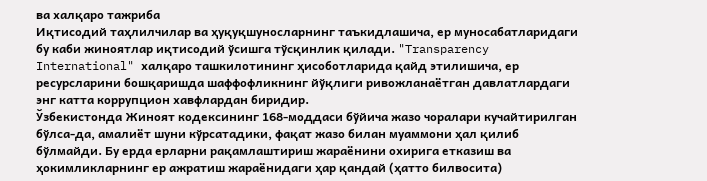ва халқаро тажриба
Иқтисодий таҳлилчилар ва ҳуқуқшуносларнинг таъкидлашича, ер муносабатларидаги бу каби жиноятлар иқтисодий ўсишга тўсқинлик қилади. "Transparency International" халқаро ташкилотининг ҳисоботларида қайд этилишича, ер ресурсларини бошқаришда шаффофликнинг йўқлиги ривожланаётган давлатлардаги энг катта коррупцион хавфлардан биридир.
Ўзбекистонда Жиноят кодексининг 168-моддаси бўйича жазо чоралари кучайтирилган бўлса-да, амалиёт шуни кўрсатадики, фақат жазо билан муаммони ҳал қилиб бўлмайди. Бу ерда ерларни рақамлаштириш жараёнини охирига етказиш ва ҳокимликларнинг ер ажратиш жараёнидаги ҳар қандай (ҳатто билвосита)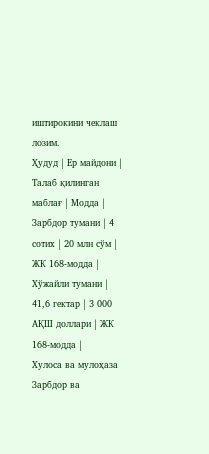иштирокини чеклаш лозим.
Ҳудуд | Ер майдони | Талаб қилинган маблағ | Модда |
Зарбдор тумани | 4 сотих | 20 млн сўм | ЖК 168-модда |
Хўжайли тумани | 41,6 гектар | 3 000 АҚШ доллари | ЖК 168-модда |
Хулоса ва мулоҳаза
Зарбдор ва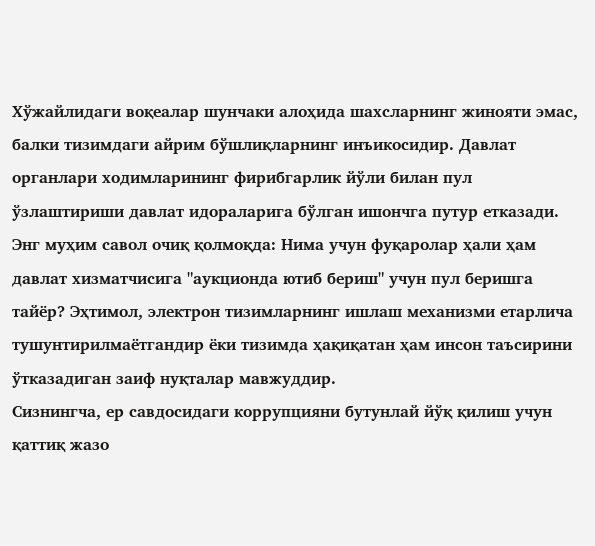Хўжайлидаги воқеалар шунчаки алоҳида шахсларнинг жинояти эмас, балки тизимдаги айрим бўшлиқларнинг инъикосидир. Давлат органлари ходимларининг фирибгарлик йўли билан пул ўзлаштириши давлат идораларига бўлган ишончга путур етказади.
Энг муҳим савол очиқ қолмоқда: Нима учун фуқаролар ҳали ҳам давлат хизматчисига "аукционда ютиб бериш" учун пул беришга тайёр? Эҳтимол, электрон тизимларнинг ишлаш механизми етарлича тушунтирилмаётгандир ёки тизимда ҳақиқатан ҳам инсон таъсирини ўтказадиган заиф нуқталар мавжуддир.
Сизнингча, ер савдосидаги коррупцияни бутунлай йўқ қилиш учун қаттиқ жазо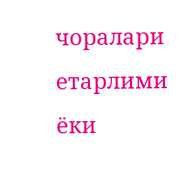чоралари етарлими ёки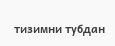тизимни тубдан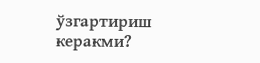ўзгартириш керакми?